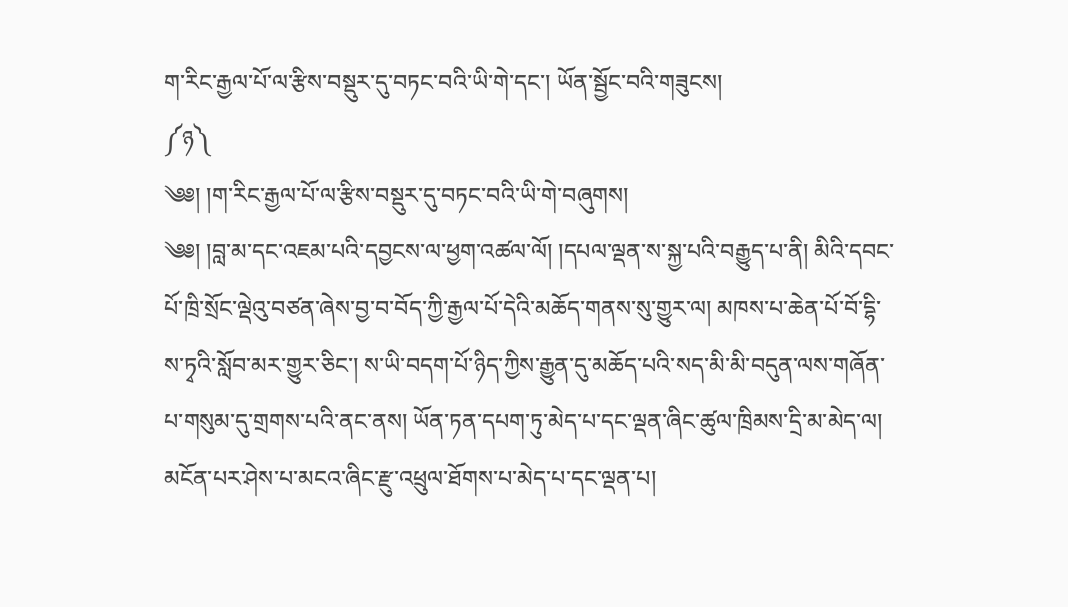ག་རིང་རྒྱལ་པོ་ལ་རྩིས་བསྡུར་དུ་བཏང་བའི་ཡི་གེ་དང་། ཡོན་སྦྱོང་བའི་གཟུངས།
༼ཉ༽
༄༅། །ག་རིང་རྒྱལ་པོ་ལ་རྩིས་བསྡུར་དུ་བཏང་བའི་ཡི་གེ་བཞུགས།
༄༅། །བླ་མ་དང་འཇམ་པའི་དབྱངས་ལ་ཕྱག་འཚལ་ལོ། །དཔལ་ལྡན་ས་སྐྱ་པའི་བརྒྱུད་པ་ནི། མིའི་དབང་པོ་ཁྲི་སྲོང་ལྡེའུ་བཙན་ཞེས་བྱ་བ་བོད་ཀྱི་རྒྱལ་པོ་དེའི་མཆོད་གནས་སུ་གྱུར་ལ། མཁས་པ་ཆེན་པོ་བོ་དྷི་ས་ཏྭའི་སློབ་མར་གྱུར་ཅིང་། ས་ཡི་བདག་པོ་ཉིད་ཀྱིས་རྒྱུན་དུ་མཆོད་པའི་སད་མི་མི་བདུན་ལས་གཞོན་པ་གསུམ་དུ་གྲགས་པའི་ནང་ནས། ཡོན་ཏན་དཔག་ཏུ་མེད་པ་དང་ལྡན་ཞིང་ཚུལ་ཁྲིམས་དྲི་མ་མེད་ལ། མངོན་པར་ཤེས་པ་མངའ་ཞིང་རྫུ་འཕྲུལ་ཐོགས་པ་མེད་པ་དང་ལྡན་པ།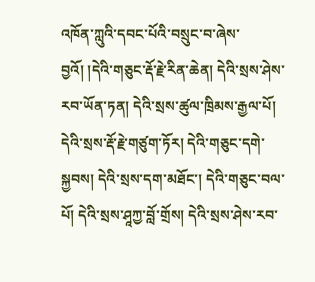འཁོན་ཀླུའི་དབང་པོའི་བསྲུང་བ་ཞེས་བྱའོ། །དེའི་གཅུང་རྡོ་རྗེ་རིན་ཆེན། དེའི་སྲས་ཤེས་རབ་ཡོན་ཏན། དེའི་སྲས་ཚུལ་ཁྲིམས་རྒྱལ་པོ། དེའི་སྲས་རྡོ་རྗེ་གཙུག་ཏོར། དེའི་གཅུང་དགེ་སྐྱབས། དེའི་སྲས་དག་མཐོང་། དེའི་གཅུང་བལ་པོ། དེའི་སྲས་ཤཱཀྱ་བློ་གྲོས། དེའི་སྲས་ཤེས་རབ་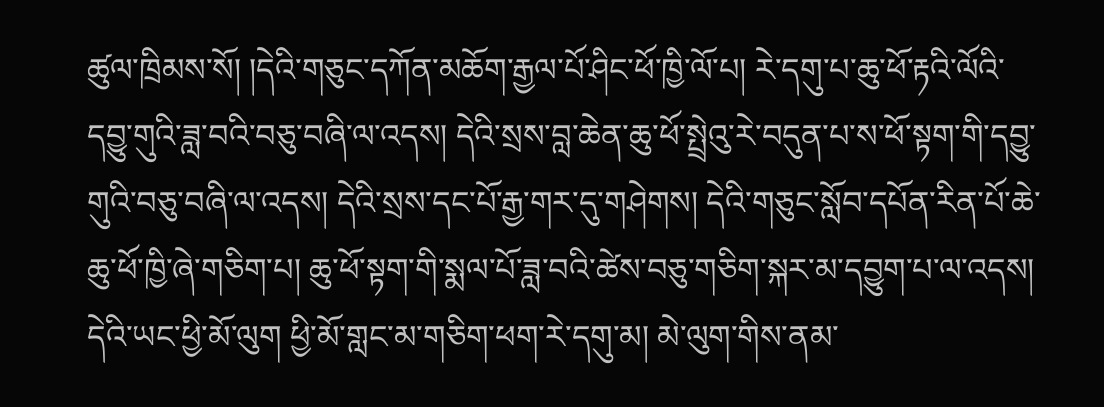ཚུལ་ཁྲིམས་སོ། །དེའི་གཅུང་དཀོན་མཆོག་རྒྱལ་པོ་ཤིང་ཕོ་ཁྱི་ལོ་པ། རེ་དགུ་པ་ཆུ་ཕོ་རྟའི་ལོའི་དབྱུ་གུའི་ཟླ་བའི་བཅུ་བཞི་ལ་འདས། དེའི་སྲས་བླ་ཆེན་ཆུ་ཕོ་སྤྲེའུ་རེ་བདུན་པ་ས་ཕོ་སྟག་གི་དབྱུ་གུའི་བཅུ་བཞི་ལ་འདས། དེའི་སྲས་དང་པོ་རྒྱ་གར་དུ་གཤེགས། དེའི་གཅུང་སློབ་དཔོན་རིན་པོ་ཆེ་ཆུ་ཕོ་ཁྱི་ཞེ་གཅིག་པ། ཆུ་ཕོ་སྟག་གི་སྨལ་པོ་ཟླ་བའི་ཚེས་བཅུ་གཅིག་སྐར་མ་དབྱུག་པ་ལ་འདས། དེའི་ཡང་ཕྱི་མོ་ལུག ཕྱི་མོ་གླང་མ་གཅིག་ཕག་རེ་དགུ་མ། མེ་ལུག་གིས་ནམ་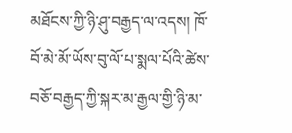མཐོངས་ཀྱི་ཉི་ཤུ་བརྒྱད་ལ་འདས། ཁོ་བོ་མེ་མོ་ཡོས་བུ་ལོ་པ་སྨལ་པོའི་ཚེས་བཅོ་བརྒྱད་ཀྱི་སྐར་མ་རྒྱལ་གྱི་ཉི་མ་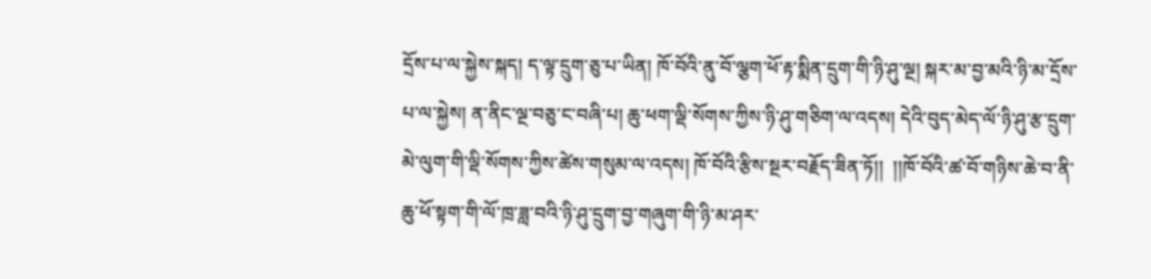དྲོས་པ་ལ་སྐྱེས་སྐད། ད་ལྟ་དྲུག་ཅུ་པ་ཡིན། ཁོ་བོའི་ནུ་བོ་ལྕག་ཕོ་རྟ་སྨིན་དྲུག་གི་ཉི་ཤུ་ལྔ། སྐར་མ་བྱ་མའི་ཉི་མ་དྲོས་པ་ལ་སྐྱེས། ན་ནིང་ལྔ་བཅུ་ང་བཞི་པ། ཆུ་ཕག་ལྡི་སོགས་ཀྱིས་ཉི་ཤུ་གཅིག་ལ་འདས། དེའི་བུད་མེད་ལོ་ཉི་ཤུ་རྩ་དྲུག་མེ་ལུག་གི་ལྡི་སོགས་ཀྱིས་ཚེས་གསུམ་ལ་འདས། ཁོ་བོའི་རྩིས་སྔར་བརྗོད་ཟིན་ཏོ།།  །།ཁོ་བོའི་ཚ་བོ་གཉིས་ཆེ་བ་ནི་ཆུ་ཕོ་སྟག་གི་ལོ་ཁྲ་ཟླ་བའི་ཉི་ཤུ་དྲུག་བྱ་གཞུག་གི་ཉི་མ་ཤར་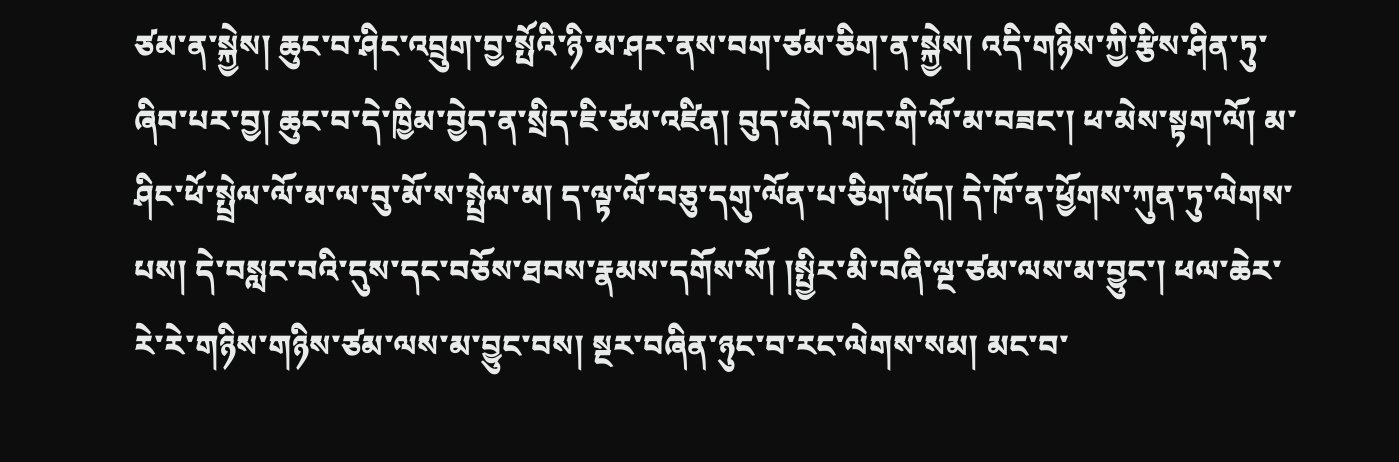ཙམ་ན་སྐྱེས། ཆུང་བ་ཤིང་འབྲུག་བྱ་སྤོའི་ཉི་མ་ཤར་ནས་བག་ཙམ་ཅིག་ན་སྐྱེས། འདི་གཉིས་ཀྱི་རྩིས་ཤིན་ཏུ་ཞིབ་པར་བྱ། ཆུང་བ་དེ་ཁྱིམ་བྱེད་ན་སྲིད་ཇི་ཙམ་འཛིན། བུད་མེད་གང་གི་ལོ་མ་བཟང་། ཕ་མེས་སྟག་ལོ། མ་ཤིང་ཕོ་སྤྲེལ་ལོ་མ་ལ་བུ་མོ་ས་སྤྲེལ་མ། ད་ལྟ་ལོ་བཅུ་དགུ་ལོན་པ་ཅིག་ཡོད། དེ་ཁོ་ན་ཕྱོགས་ཀུན་ཏུ་ལེགས་པས། དེ་བསླང་བའི་དུས་དང་བཅོས་ཐབས་རྣམས་དགོས་སོ། །སྤྱིར་མི་བཞི་ལྔ་ཙམ་ལས་མ་བྱུང་། ཕལ་ཆེར་རེ་རེ་གཉིས་གཉིས་ཙམ་ལས་མ་བྱུང་བས། སྔར་བཞིན་ཉུང་བ་རང་ལེགས་སམ། མང་བ་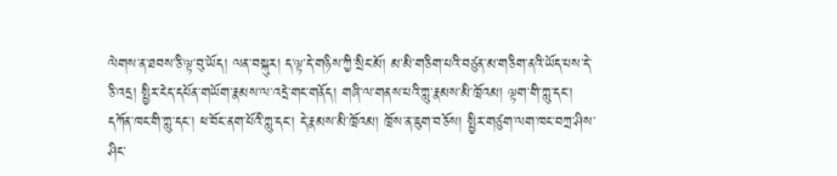ལེགས་ན་ཐབས་ཅི་ལྟ་བུ་ཡོད། ལན་བསྐུར། ད་ལྟ་དེ་གཉིས་ཀྱི་སྲིང་མོ། མ་མི་གཅིག་པའི་བཙུན་མ་གཅིག་ནའི་ཡོད་པས་དེ་ཅི་འདྲ། སྤྱིར་ངེད་དཔོན་གཡོག་རྣམས་ལ་འདྲེ་གང་གནོད། གཞི་ལ་གནས་པའི་ཀླུ་རྣམས་མི་ཁྲོའམ། ལྟག་གི་ཀླུ་དང་། དཀོན་ཁང་གི་ཀླུ་དང་། ཕ་བོང་ནག་པོའི་ཀླུ་དང་། དེ་རྣམས་མི་ཁྲོའམ། ཁྲོས་ན་ཇུག་བཅོས། སྤྱིར་གཙུག་ལག་ཁང་བཀྲ་ཤིས་ཤིང་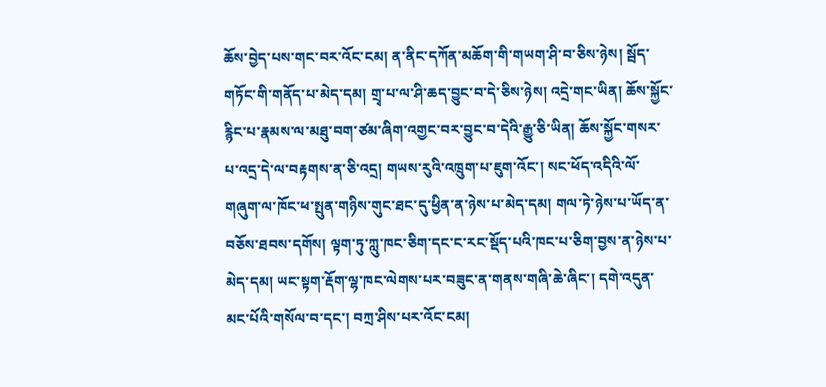ཆོས་བྱེད་པས་གང་བར་འོང་ངམ། ན་ནིང་དཀོན་མཆོག་གི་གཡག་ཤི་བ་ཅིས་ཉེས། སྦོད་གཏོང་གི་གནོད་པ་མེད་དམ། གྲྭ་པ་ལ་ཤི་ཆད་བྱུང་བ་དེ་ཅིས་ཉེས། འདྲེ་གང་ཡིན། ཆོས་སྐྱོང་རྙིང་པ་རྣམས་ལ་མཐུ་བག་ཙམ་ཞིག་འགྱང་བར་བྱུང་བ་དེའི་རྒྱུ་ཅི་ཡིན། ཆོས་སྐྱོང་གསར་པ་འདྲ་དེ་ལ་བརྟགས་ན་ཅི་འདྲ། གཡས་རུའི་འཁྲུག་པ་ཇུག་འོང་། སང་ཕོད་འདིའི་ལོ་གཞུག་ལ་ཁོང་ཕ་སྤུན་གཉིས་གུང་ཐང་དུ་ཕྱིན་ན་ཉེས་པ་མེད་དམ། གལ་ཏེ་ཉེས་པ་ཡོད་ན་བཅོས་ཐབས་དགོས། ལྟག་ཏུ་ཀླུ་ཁང་ཅིག་དང་ང་རང་སྡོད་པའི་ཁང་པ་ཅིག་བྱས་ན་ཉེས་པ་མེད་དམ། ཡང་སྟག་རྡོག་ལྷ་ཁང་ལེགས་པར་བཟུང་ན་གནས་གཞི་ཆེ་ཞིང་། དགེ་འདུན་མང་པོའི་གསོལ་བ་དང་། བཀྲ་ཤིས་པར་འོང་ངམ།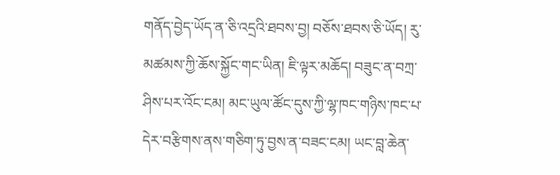གནོད་བྱེད་ཡོད་ན་ཅི་འདྲའི་ཐབས་བྱ། བཅོས་ཐབས་ཅི་ཡོད། རུ་མཚམས་ཀྱི་ཆོས་སྐྱོང་གང་ཡིན། ཇི་ལྟར་མཆོད། བཟུང་ན་བཀྲ་ཤིས་པར་འོང་ངམ། མང་ཡུལ་ཚོང་དུས་ཀྱི་ལྷ་ཁང་གཉིས་ཁང་པ་དེར་བརྩིགས་ནས་གཅིག་ཏུ་བྱས་ན་བཟང་ངམ། ཡང་བླ་ཆེན་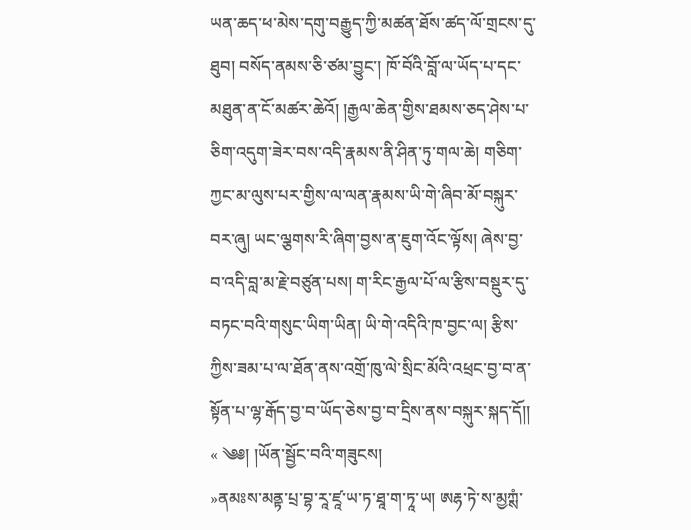ཡན་ཆད་ཕ་མེས་དགུ་བརྒྱུད་ཀྱི་མཚན་ཐོས་ཚད་ལོ་གྲངས་དུ་ཐུབ། བསོད་ནམས་ཅི་ཙམ་བྱུང་། ཁོ་བོའི་བློ་ལ་ཡོད་པ་དང་མཐུན་ན་ངོ་མཚར་ཆེའོ། །རྒྱལ་ཆེན་གྱིས་ཐམས་ཅད་ཤེས་པ་ཅིག་འདུག་ཟེར་བས་འདི་རྣམས་ནི་ཤིན་ཏུ་གལ་ཆེ། གཅིག་ཀྱང་མ་ལུས་པར་གྱིས་ལ་ལན་རྣམས་ཡི་གེ་ཞིབ་མོ་བསྐུར་བར་ཞུ། ཡང་ལྕགས་རི་ཞིག་བྱས་ན་ཇུག་འོང་ལྟོས། ཞེས་བྱ་བ་འདི་བླ་མ་རྗེ་བཙུན་པས། ག་རིང་རྒྱལ་པོ་ལ་རྩིས་བསྡུར་དུ་བཏང་བའི་གསུང་ཡིག་ཡིན། ཡི་གེ་འདིའི་ཁ་བྱང་ལ། རྩིས་ཀྱིས་ཟམ་པ་ལ་ཐོན་ནས་འགྲོ་ཁུ་ལེ་སྲིང་མོའི་འཕྲང་བྱ་བ་ན་སྟོན་པ་ལྷ་རྒོད་བྱ་བ་ཡོད་ཅེས་བྱ་བ་དྲིས་ནས་བསྐུར་སྐད་དོ།།
« ༄༅། །ཡོན་སྦྱོང་བའི་གཟུངས།
»ནམཿས་མནྟ་པྲ་བྷ་རཱ་ཛཱ་ཡ་ཏ་ཐཱ་ག་ཏཱ་ཡ། ཨརྷ་ཏེ་ས་མྱཀྶཾ་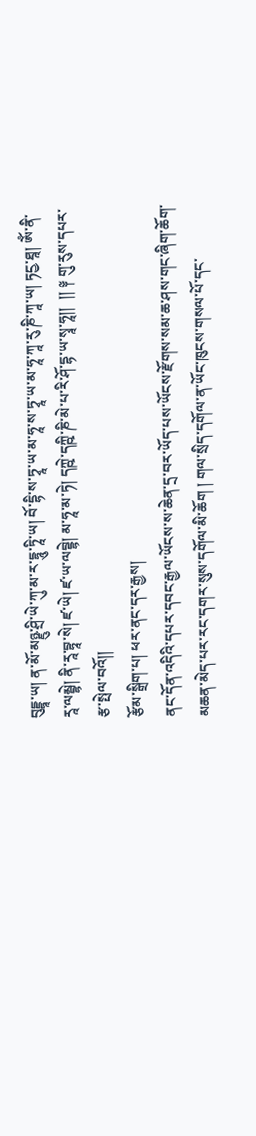བུདྡྷཱ་ཡ། ན་མོ་མཉྫུ་ཤྲི་ཡེ་ཀུ་མ་ར་དྷཱུ་ཏཱི་ཡ། བོ་དྷི་ས་ཏྭཱ་ཡ་མ་ཧཱ་ས་ཏྭཱ་ཡ་མ་ཧཱ་ཀཱ་རུ་ཎི་ཀཱ་ཡ། ཏངྱ་ཐཱ། ཨོཾ་ནི་རཱ་ལམྦྷེ། ནི་རཱ་བྷཱ་སེ། ཛ་ཡེ། ཛ་ཡ་ལབྡྷེ། མ་ཧཱ་མ་ཏེ། དཀྵེ་དཀྵི་ཎི་མེ་པ་རི་ཤོ་དྷ་ཡ་སྭཱ་ཧཱ།།  །། ༈ གུ་རུས་དཔར་རྩ་སྤེལ་བའོ།།
རྩོམ་སྒྲིག་པ། ཕར་ནང་དར་རྒྱས།
ནང་དོན་འདིའི་དཔར་དབང་རྒྱལ་ཡོངས་ས་ཆེན་དྲ་བར་ཡོད་པས་ཡོངས་རྫོགས་སམ་ཆ་ཤས་གང་ཞིག་ཆོག་མཆན་མེད་པར་རང་དགར་སུས་དགོལ་མི་ཆོག ། གལ་སྲིད་དགོལ་ན་ཡོང་ཁུངས་གསལ་པོ་དང་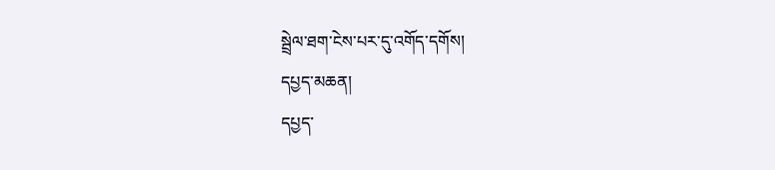སྦྲེལ་ཐག་ངེས་པར་དུ་འགོད་དགོས།
དཔྱད་མཆན།
དཔྱད་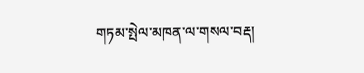གཏམ་སྤེལ་མཁན་ལ་གསལ་བརྡ།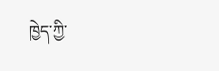ཁྱེད་ཀྱི་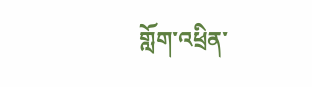གློག་འཕྲིན་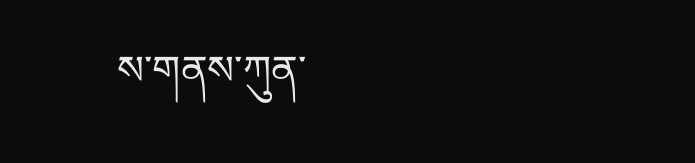ས་གནས་ཀུན་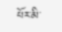པོར་མི་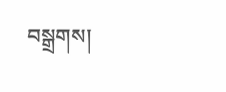བསྒྲགས།